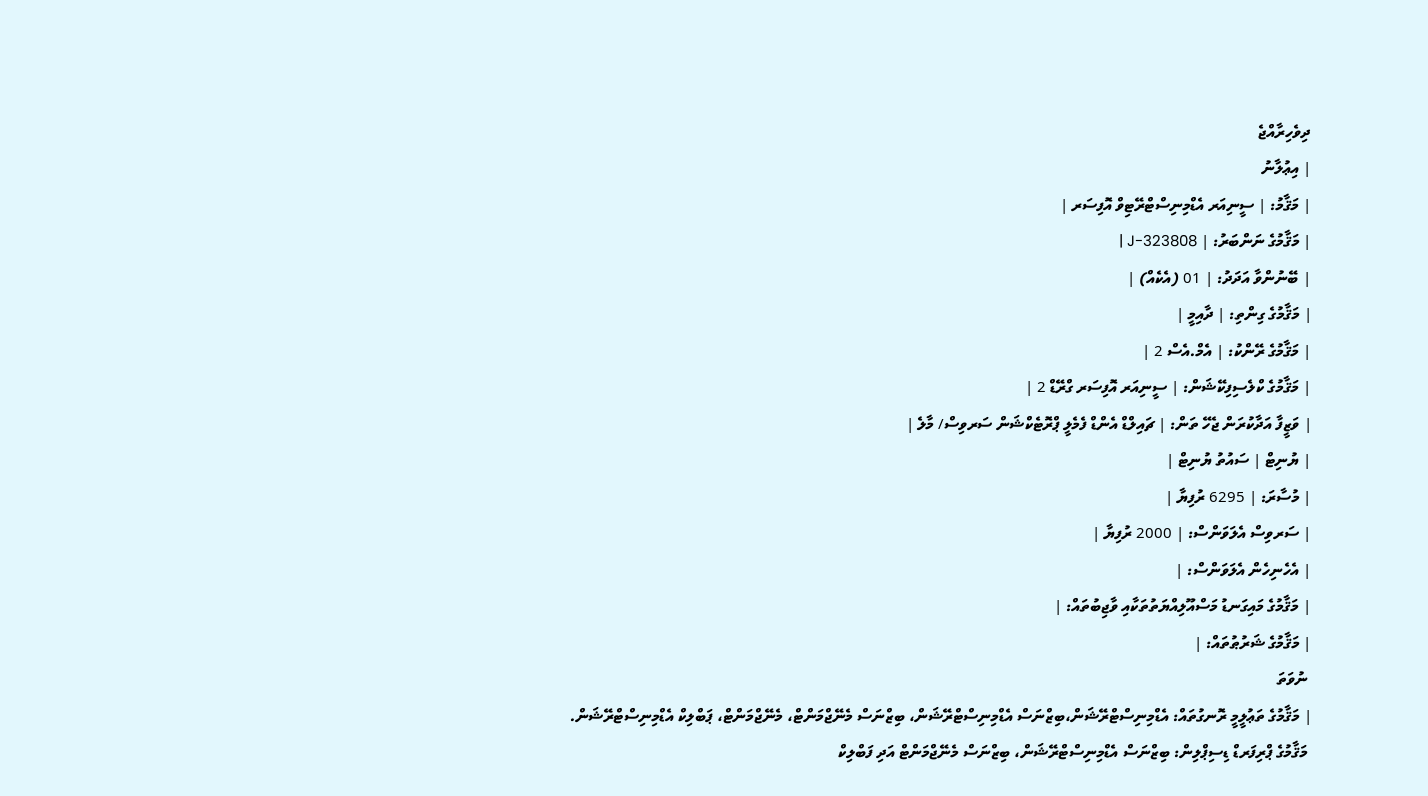ދިވެހިރާއްޖެ
| އިޢުލާނު
| މަޤާމު: | ސީނިއަރ އެޑްމިނިސްޓްރޭޓިވް އޮފިސަރ |
| މަޤާމުގެ ނަންބަރު: | J-323808 |
| ބޭނުންވާ އަދަދު: | 01 (އެކެއް) |
| މަޤާމުގެ ގިންތި: | ދާއިމީ |
| މަޤާމުގެ ރޭންކު: | އެމް.އެސް 2 |
| މަޤާމުގެ ކްލެސިފިކޭޝަން: | ސީނިއަރ އޮފިސަރ ގްރޭޑް 2 |
| ވަޒީފާ އަދާކުރަން ޖެހޭ ތަން: | ޗައިލްޑް އެންޑް ފެމެލީ ޕްރޮޓެކްޝަން ސަރވިސް/ މާލެ |
| ޔުނިޓް | ސައުތު ޔުނިޓް |
| މުސާރަ: | 6295 ރުފިޔާ |
| ސަރވިސް އެލަވަންސް: | 2000 ރުފިޔާ |
| އެހެނިހެން އެލަވަންސް: |
| މަޤާމުގެ މައިގަނޑު މަސްއޫލިއްޔަތުތަކާއި ވާޖިބުތައް: |
| މަޤާމުގެ ޝަރުޠުތައް: |
 ނުވަތަ
| މަޤާމުގެ ތަޢުލީމީ ރޮނގުތައް: އެޑްމިނިސްޓްރޭޝަން،ބިޒްނަސް އެޑްމިނިސްޓްރޭޝަން، ބިޒްނަސް މެނޭޖްމަންޓް، މެނޭޖްމަންޓް، ޕަބްލިކް އެޑްމިނިސްޓްރޭޝަން.
 މަޤާމުގެ ޕްރިފަރޑް ޑިސިޕްލިން: ބިޒްނަސް އެޑްމިނިސްޓްރޭޝަން، ބިޒްނަސް މެނޭޖްމަންޓް އަދި ފަބްލިކް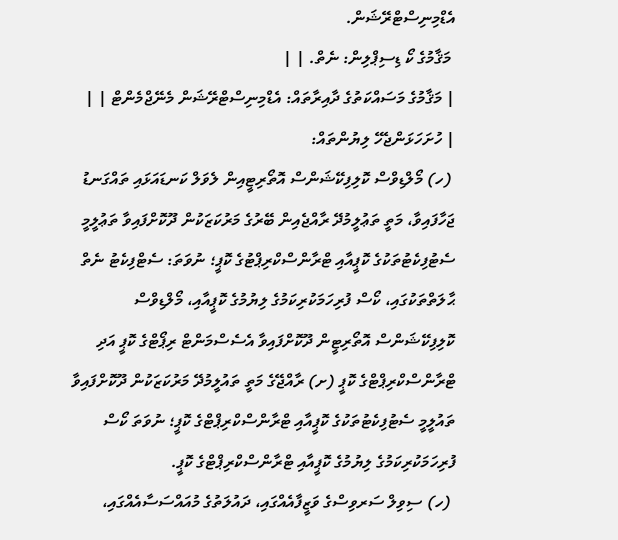އެޑްމިނިސްޓްރޭޝަން.
 މަޤާމުގެ ކޯ ޑިސިޕްލިން: ނެތް. | |
| މަޤާމުގެ މަސައްކަތުގެ ދާއިރާތައް: އެޑްމިނިސްޓްރޭޝަން މެނޭޖްމެންޓް | |
| ހުށަހަޅަންޖެހޭ ލިޔުންތައް:
 (ހ) މޯލްޑިވްސް ކޮލިފިކޭޝަންސް އޮތޯރިޓީއިން ލެވަލް ކަނޑައަޅައި ތައްގަނޑު ޖަހާފައިވާ، މަތީ ތަޢުލީމުދޭ ރާއްޖެއިން ބޭރުގެ މަރުކަޒަކުން ދޫކޮށްފައިވާ ތަޢުލީމީ ސެޓުފިކެޓުތަކުގެ ކޮޕީއާއި ޓްރާންސްކްރިޕްޓުގެ ކޮޕީ؛ ނުވަތަ: ސެޓްފިކެޓު ނެތް ޙާލަތްތަކުގައި، ކޯސް ފުރިހަމަކުރިކަމުގެ ލިޔުމުގެ ކޮޕީއާއި، މޯލްޑިވްސް ކޮލިފިކޭޝަންސް އޮތޯރިޓީން ދޫކޮށްފައިވާ އެސެސްމަންޓް ރިޕޯޓްގެ ކޮޕީ އަދި ޓްރާންސްކްރިޕްޓްގެ ކޮޕީ (ށ) ރާއްޖޭގެ މަތީ ތައުލީމުދޭ މަރުކަޒަކުން ދޫކޮށްފައިވާ ތައުލީމީ ސެޓުފިކެޓުތަކުގެ ކޮޕީއާއި ޓްރާންސްކްރިޕްޓްގެ ކޮޕީ؛ ނުވަތަ ކޯސް ފުރިހަމަކުރިކަމުގެ ލިޔުމުގެ ކޮޕީއާއި ޓްރާންސްކްރިޕްޓްގެ ކޮޕީ.
 (ހ) ސިވިލް ސަރވިސްގެ ވަޒީފާއެއްގައި، ދައުލަތުގެ މުއައްސަސާއެއްގައި،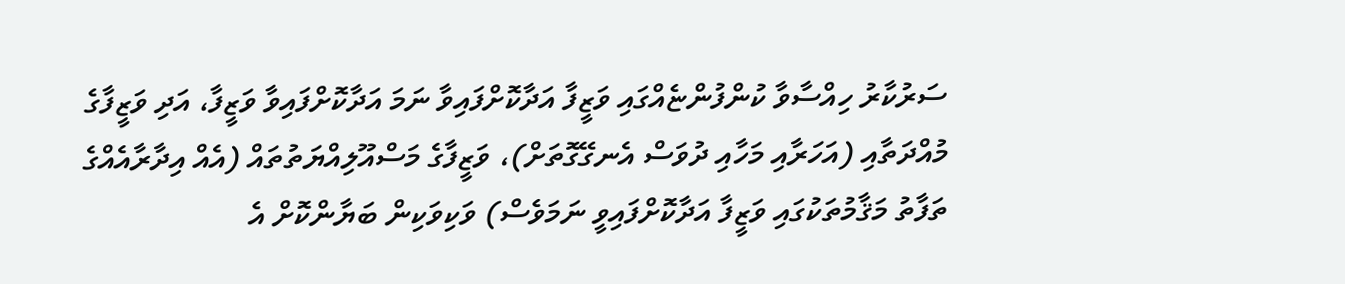ސަރުކާރު ހިއްސާވާ ކުންފުންޏެއްގައި ވަޒީފާ އަދާކޮށްފައިވާ ނަމަ އަދާކޮށްފައިވާ ވަޒީފާ، އަދި ވަޒީފާގެ މުއްދަތާއި (އަހަރާއި މަހާއި ދުވަސް އެނގޭގޮތަށް)، ވަޒީފާގެ މަސްއޫލިއްޔަތުތައް (އެއް އިދާރާއެއްގެ ތަފާތު މަޤާމުތަކުގައި ވަޒީފާ އަދާކޮށްފައިވީ ނަމަވެސް) ވަކިވަކިން ބަޔާންކޮށް އެ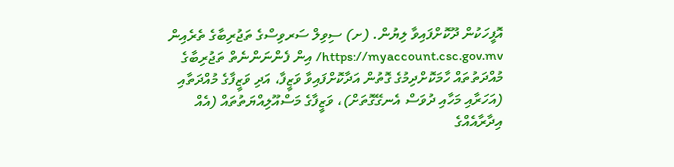އޮފީހަކުން ދޫކޮށްފައިވާ ލިޔުން. (ށ) ސިވިލް ސަރވިސްގެ ތަޖުރިބާގެ ތެރެއިން https://myaccount.csc.gov.mv/ އިން ފެންނަންނެތް ތަޖުރިބާގެ މުއްދަތުތައް ހާމަކޮށްދިމުގެ ގޮތުން އަދާކޮށްފައިވާ ވަޒީފާ، އަދި ވަޒީފާގެ މުއްދަތާއި (އަހަރާއި މަހާއި ދުވަސް އެނގޭގޮތަށް)، ވަޒީފާގެ މަސްއޫލިއްޔަތުތައް (އެއް އިދާރާއެއްގެ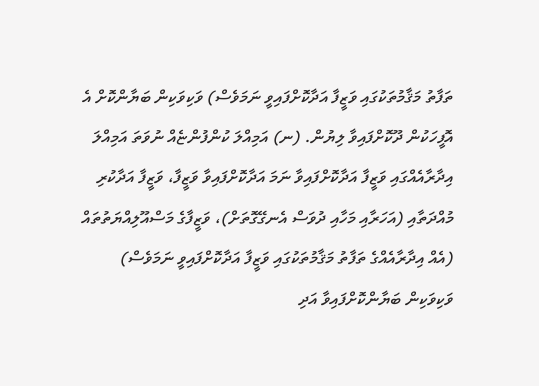ތަފާތު މަޤާމުތަކުގައި ވަޒީފާ އަދާކޮށްފައިވީ ނަމަވެސް) ވަކިވަކިން ބަޔާންކޮށް އެ އޮފީހަކުން ދޫކޮށްފައިވާ ލިޔުން. (ނ) އަމިއްލަ ކުންފުންޏެއް ނުވަތަ އަމިއްލަ އިދާރާއެއްގައި ވަޒީފާ އަދާކޮށްފައިވާ ނަމަ އަދާކޮށްފައިވާ ވަޒީފާ، ވަޒީފާ އަދާކުރި މުއްދަތާއި (އަހަރާއި މަހާއި ދުވަސް އެނގޭގޮތަށް)، ވަޒީފާގެ މަސްއޫލިއްޔަތުތައް (އެއް އިދާރާއެއްގެ ތަފާތު މަޤާމުތަކުގައި ވަޒީފާ އަދާކޮށްފައިވީ ނަމަވެސް) ވަކިވަކިން ބަޔާންކޮށްފައިވާ އަދި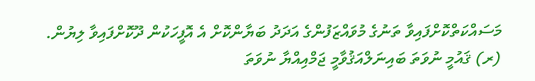މަސައްކަތްކޮށްފައިވާ ތަނުގެ މުވައްޒަފުންގެ އަދަދު ބަޔާންކޮށް އެ އޮފީހަކުން ދޫކޮށްފައިވާ ލިޔުން. (ރ) ޤައުމީ ނުވަތަ ބައިނަލްއަޤުވާމީ ޖަމްއިއްޔާ ނުވަތަ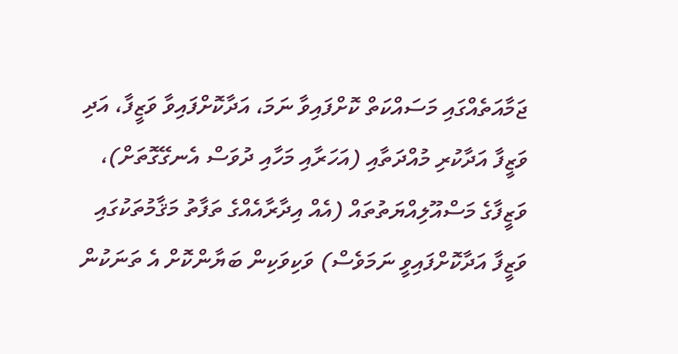ޖަމާއަތެއްގައި މަސައްކަތް ކޮށްފައިވާ ނަމަ، އަދާކޮށްފައިވާ ވަޒީފާ، އަދި ވަޒީފާ އަދާކުރި މުއްދަތާއި (އަހަރާއި މަހާއި ދުވަސް އެނގޭގޮތަށް)، ވަޒީފާގެ މަސްއޫލިއްޔަތުތައް (އެއް އިދާރާއެއްގެ ތަފާތު މަޤާމުތަކުގައި ވަޒީފާ އަދާކޮށްފައިވީ ނަމަވެސް) ވަކިވަކިން ބަޔާންކޮށް އެ ތަނަކުން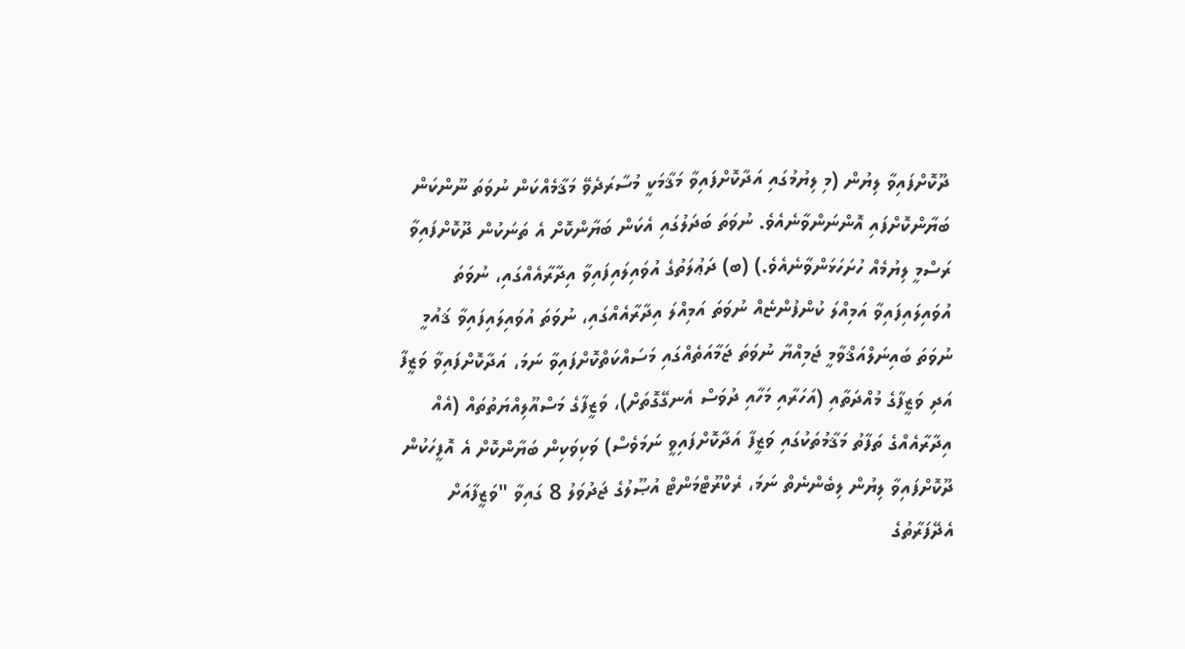ދޫކޮށްފައިވާ ލިޔުން (މި ލިޔުމުގައި އަދާކޮށްފައިވާ މަޤާމަކީ މުސާރަދެވޭ މަޤާމެއްކަން ނުވަތަ ނޫންކަން ބަޔާންކޮށްފައި އޮންނަންވާނެއެވެ. ނުވަތަ ބަދަލުގައި އެކަން ބަޔާންކޮށް އެ ތަނަކުން ދޫކޮށްފައިވާ ރަސްމީ ލިޔުމެއް ހުށަހަޅަންވާނެއެވެ.) (ބ) ދަޢުލަތުގެ އުވައިލައިފައިވާ އިދާރާއެއްގައި، ނުވަތަ އުވައިލައިފައިވާ އަމިއްލަ ކުންފުންޏެއް ނުވަތަ އަމިއްލަ އިދާރާއެއްގައި، ނުވަތަ އުވައިލައިފައިވާ ޤައުމީ ނުވަތަ ބައިނަލްއަޤްވާމީ ޖަމިއްޔާ ނުވަތަ ޖަމާއަތެއްގައި މަސައްކަތްކޮށްފައިވާ ނަމަ، އަދާކޮށްފައިވާ ވަޒީފާ އަދި ވަޒީފާގެ މުއްދަތާއި (އަހަރާއި މަހާއި ދުވަސް އެނގޭގޮތަށް)، ވަޒީފާގެ މަސްއޫލިއްޔަތުތައް (އެއް އިދާރާއެއްގެ ތަފާތު މަޤާމުތަކުގައި ވަޒީފާ އަދާކޮށްފައިވީ ނަމަވެސް) ވަކިވަކިން ބަޔާންކޮށް އެ އޮފީހަކުން ދޫކޮށްފައިވާ ލިޔުން ލިބެންނެތް ނަމަ، ރެކްރޫޓްމަންޓް އުޞޫލުގެ ޖަދުވަލު 8 ގައިވާ "ވަޒީފާއަށް އެދޭފަރާތުގެ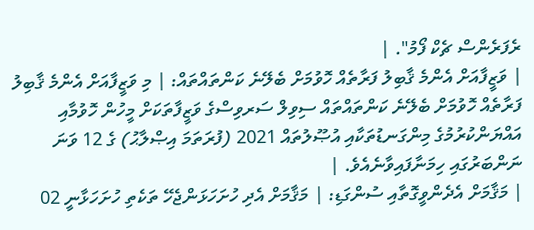ރެފަރެންސް ޗެކް ފޯމު". |
| ވަޒީފާއަށް އެންމެ ޤާބިލު ފަރާތެއް ހޮވުމަށް ބެލޭނެ ކަންތައްތައް: | މި ވަޒީފާއަށް އެންމެ ޤާބިލު ފަރާތެއް ހޮވުމަށް ބެލޭނެ ކަންތައްތައް ސިވިލް ސަރވިސްގެ ވަޒީފާތަކަށް މީހުން ހޮވުމާއި އައްޔަންކުރުމުގެ މިންގަނޑުތަކާއި އުޞޫލުތައް 2021 (ފުރަތަމަ އިޞްލާޙު) ގެ 12 ވަނަ ނަންބަރުގައި ހިމަނާފައިވާނެއެވެ. |
| މަޤާމަށް އެދެންވީގޮތާއި ސުންގަޑި: | މަޤާމަށް އެދި ހުށަހަޅަންޖެހޭ ތަކެތި ހުށަހަޅާނީ 02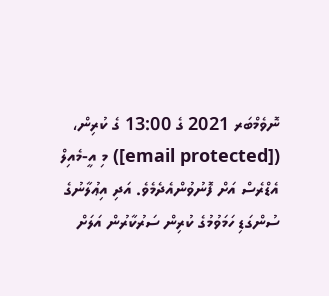ނޮވެމްބަރ 2021 ގެ 13:00 ގެ ކުރިން، ([email protected]) މި އީ-މެއިލް އެޑްރެސް އަށް ފޮނުވުންއެދެމެވެ. އަދި އިޢުލާނުގެ ސުންގަޑި ހަމަވުމުގެ ކުރިން ސަރުކާރުން އަލަށް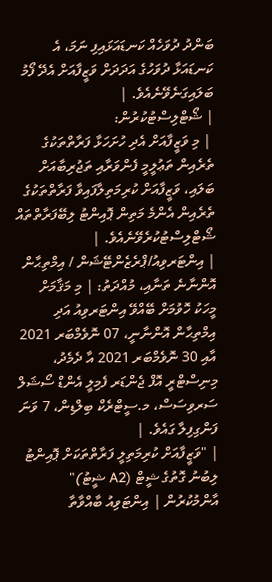ބަންދު ދުވަހެއް ކަނޑައަޅައިފި ނަމަ، އެ ކަނޑައަޅާ ދުވަހުގެ އަދަދަށް ވަޒީފާއަށް އެދޭ ފޯމު ބަލައިގަނެވޭނެއެވެ. |
| ޝޯޓްލިސްޓުކުރުން:
 | މި ވަޒީފާއަށް އެދި ހުށަހަޅާ ފަރާތްތަކުގެ ތެރެއިން ތަޢުލީމީ ފެންވަރާއި ތަޖުރިބާއަށް ބަލައި، ވަޒީފާއަށް ކުރިމަތިލާފައިވާ ފަރާތްތަކުގެ ތެރެއިން އެންމެ މަތިން ޕޮއިންޓު ލިބޭފަރާތްތައް ޝޯޓްލިސްޓުކުރެވޭނެއެވެ. |
| އިންޓަރވިއު/ޕްރެޒެންޓޭޝަން / އިމްތިޙާން އޮންނާނެ ތަނާއި، މުއްދަތު: | މި މަޤާމަށް މީހަކު ހޮވުމަށް ބޭއްވޭ އިންޓަރވިއު އަދި އިމްތިޙާން އޮންނާނީ، 07 ނޮވެމްބަރ 2021 އާއި 30 ނޮވެމްބަރ 2021 އާ ދެމެދު، މިނިސްޓްރީ އޮފް ޖެންޑަރ ފެމިލީ އެންޑް ސޯޝަލް ސަރވިސަސް، މ.ސީޓްރެކް ބިލްޑިން، 7 ވަނަ ފަންގިފިލާ ގައެވެ. |
| "ވަޒީފާއަށް ކުރިމަތިލީ ފަރާތްތަކަށް ޕޮއިންޓު ލިބުނު ގޮތުގެ ޝީޓް (A2 ޝީޓު)" އާންމުކުރުން | އިންޓަވިއު ބާއްވާތާ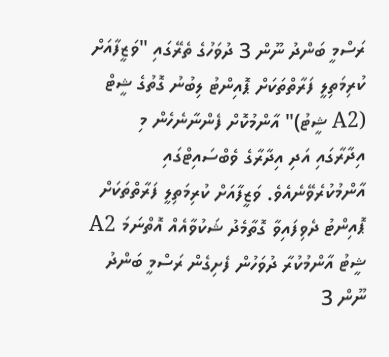ރަސްމީ ބަންދު ނޫން 3 ދުވަހުގެ ތެރޭގައި "ވަޒީފާއަށް ކުރިމަތިލީ ފަރާތްތަކަށް ޕޮއިންޓު ލިބުނު ގޮތުގެ ޝީޓް (A2 ޝީޓު)" އާންމުކޮށް ފެންނާނެހެން މި އިދާރާގައި އަދި އިދާރާގެ ވެބްސައިޓްގައި އާންމުކުރެވޭނެއެވެ. ވަޒީފާއަށް ކުރިމަތިލީ ފަރާތްތަކަށް ޕޮއިންޓު ދެވިފައިވާ ގޮތާމެދު ޝަކުވާއެއް އޮތްނަމަ A2 ޝީޓު އާންމުކުރާ ދުވަހުން ފެށިގެން ރަސްމީ ބަންދު ނޫން 3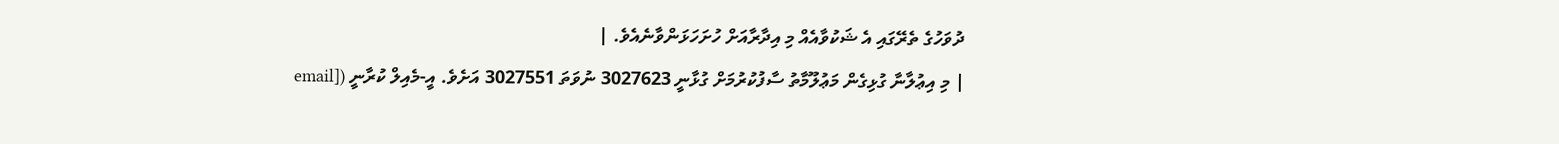ދުވަހުގެ ތެރޭގައި އެ ޝަކުވާއެއް މި އިދާރާއަށް ހުށަހަޅަންވާނެއެވެ. |
| މި އިޢުލާނާ ގުޅިގެން މަޢުލޫމާތު ސާފުކުރުމަށް ގުޅާނީ 3027623 ނުވަތަ 3027551 އަށެވެ. އީ-މެއިލް ކުރާނީ ([email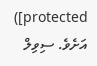protected]) އަށެވެ. ސިވިލް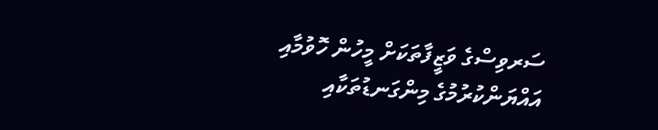ސަރވިސްގެ ވަޒީފާތަކަށް މީހުން ހޮވުމާއި އައްޔަންކުރުމުގެ މިންގަނޑުތަކާއި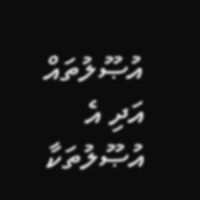އުޞޫލުތައް އަދި އެ އުޞޫލުތަކާ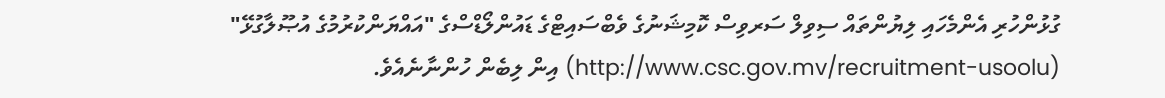ގުޅުންހުރި އެންމެހައި ލިޔުންތައް ސިވިލް ސަރވިސް ކޮމިޝަނުގެ ވެބްސައިޓްގެ ޑައުންލޯޑްސްގެ "އައްޔަންކުރުމުގެ އުޞޫލާގުޅޭ" (http://www.csc.gov.mv/recruitment-usoolu) އިން ލިބެން ހުންނާނެއެވެ.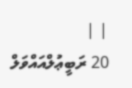| |
20 ރަބީޢުލްއައްވަލް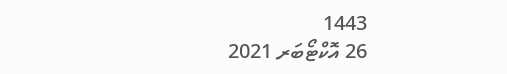1443
26 އޮކްޓޯބަރ 2021